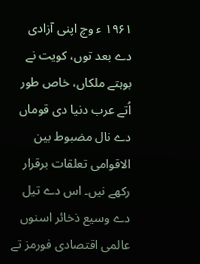۱۹۶۱ ء وچ اپنی آزادی دے بعد توں، کویت نے بوہتے ملکاں، خاص طور اُتے عرب دنیا دی قوماں دے نال مضبوط بین الاقوامی تعلقات برقرار رکھے نيں۔ اس دے تیل دے وسیع ذخائر اسنوں عالمی اقتصادی فورمز تے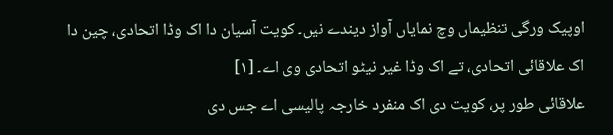اوپیک ورگی تنظیماں وچ نمایاں آواز دیندے نيں۔ کویت آسیان دا اک وڈا اتحادی، چین دا اک علاقائی اتحادی، تے اک وڈا غیر نیٹو اتحادی وی اے۔ [۱]
علاقائی طور پر، کویت دی اک منفرد خارجہ پالیسی اے جس دی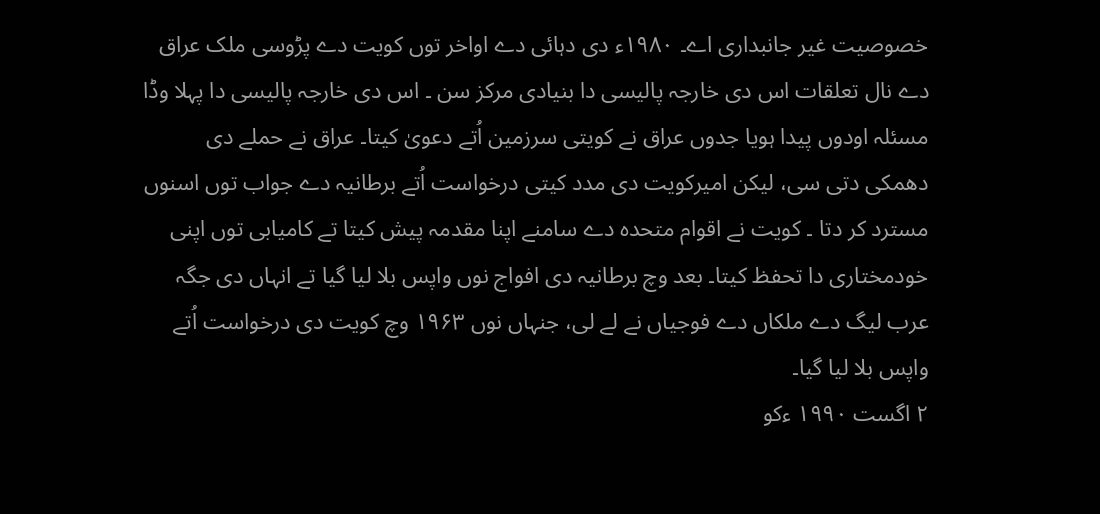خصوصیت غیر جانبداری اے۔ ۱۹۸۰ء دی دہائی دے اواخر توں کویت دے پڑوسی ملک عراق دے نال تعلقات اس دی خارجہ پالیسی دا بنیادی مرکز سن ۔ اس دی خارجہ پالیسی دا پہلا وڈا مسئلہ اودوں پیدا ہويا جدوں عراق نے کويتی سرزمین اُتے دعویٰ کيتا۔ عراق نے حملے دی دھمکی دتی سی، لیکن امیرکویت دی مدد کيتی درخواست اُتے برطانیہ دے جواب توں اسنوں مسترد کر دتا ۔ کویت نے اقوام متحدہ دے سامنے اپنا مقدمہ پیش کيتا تے کامیابی توں اپنی خودمختاری دا تحفظ کيتا۔ بعد وچ برطانیہ دی افواج نوں واپس بلا لیا گیا تے انہاں دی جگہ عرب لیگ دے ملکاں دے فوجیاں نے لے لی، جنہاں نوں ۱۹۶۳ وچ کویت دی درخواست اُتے واپس بلا لیا گیا۔
۲ اگست ۱۹۹۰ ءکو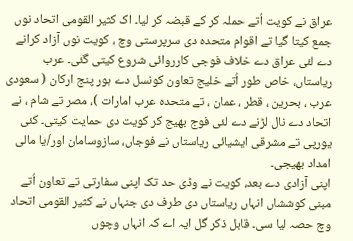عراق نے کویت اُتے حملہ کر کے قبضہ کر ليا۔ اک کثیر القومی اتحاد نوں جمع کيتا گیا تے اقوام متحدہ دی سرپرستی وچ ، کویت نوں آزاد کرانے دے لئی عراق دے خلاف فوجی کارروائی شروع کيتی گئی۔ عرب ریاستاں، خاص طور اُتے خلیج تعاون کونسل دے ہور پنج ارکان ( سعودی عرب ، بحرین ، قطر ، عمان ، تے متحدہ عرب امارات )، مصر تے شام ، نے اتحاد دے نال لڑنے دے لئی فوج بھیج کر کویت دی حمایت کيتی۔ کئی یورپی تے مشرقی ایشیائی ریاستاں نے فوجاں، سازوسامان اور/یا مالی امداد بھیجی۔
اپنی آزادی دے بعد، کویت نے وڈی حد تک اپنی سفارتی تے تعاون اُتے مبنی کوششاں انہاں ریاستاں دی طرف دی جنہاں نے کثیر القومی اتحاد وچ حصہ لیا سی۔ قابل ذکر گل ایہ اے کہ انہاں وچوں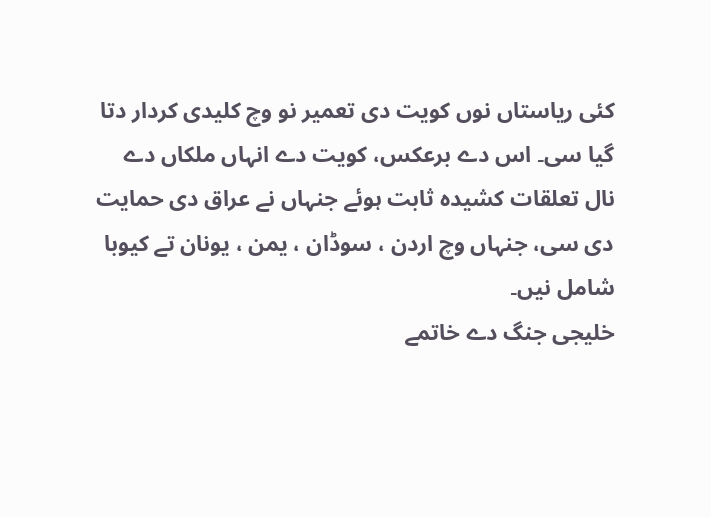کئی ریاستاں نوں کویت دی تعمیر نو وچ کلیدی کردار دتا گیا سی۔ اس دے برعکس، کویت دے انہاں ملکاں دے نال تعلقات کشیدہ ثابت ہوئے جنہاں نے عراق دی حمایت دی سی، جنہاں وچ اردن ، سوڈان ، یمن ، یونان تے کیوبا شامل نيں۔
خلیجی جنگ دے خاتمے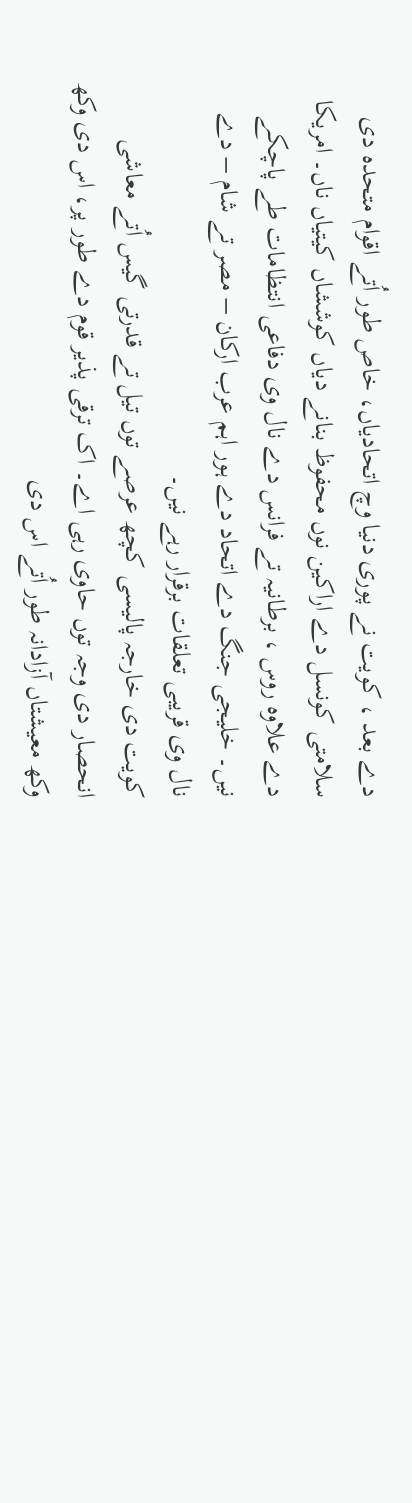دے بعد ، کویت نے پوری دنیا وچ اتحادیاں، خاص طور اُتے اقوام متحدہ دی سلامتی کونسل دے اراکین نوں محفوظ بنانے دیاں کوششاں کیتیاں ناں۔ امریکا دے علاوہ روس ، برطانیہ تے فرانس دے نال وی دفاعی انتظامات طے پاچکے نيں۔ خلیجی جنگ دے اتحاد دے ہور اہم عرب ارکان – مصر تے شام – دے نال وی قریبی تعلقات برقرار رہے نيں۔
کویت دی خارجہ پالیسی کچھ عرصے توں تیل تے قدرتی گیس اُتے معاشی انحصار دی وجہ توں حاوی رہی اے۔ اک ترقی پذیر قوم دے طور پر، اس دی وکھ وکھ معیشتاں آزادانہ طور اُتے اس دی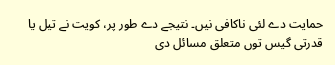حمایت دے لئی ناکافی نيں۔ نتیجے دے طور پر، کویت نے تیل یا قدرتی گیس توں متعلق مسائل دی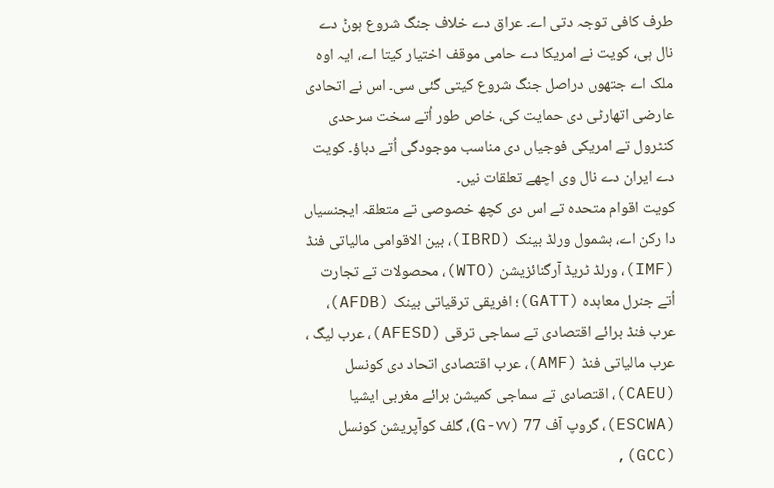طرف کافی توجہ دتی اے۔ عراق دے خلاف جنگ شروع ہوݨ دے نال ہی، کویت نے امریکا دے حامی موقف اختیار کيتا اے، ایہ اوہ ملک اے جتھوں دراصل جنگ شروع کيتی گئی سی۔ اس نے اتحادی عارضی اتھارٹی دی حمایت کی، خاص طور اُتے سخت سرحدی کنٹرول تے امریکی فوجیاں دی مناسب موجودگی اُتے دباؤ۔ کویت دے ایران دے نال وی اچھے تعلقات نيں۔
کویت اقوام متحدہ تے اس دی کچھ خصوصی تے متعلقہ ایجنسیاں دا رکن اے، بشمول ورلڈ بینک (IBRD)، بین الاقوامی مالیاتی فنڈ (IMF)، ورلڈ ٹریڈ آرگنائزیشن (WTO)، محصولات تے تجارت اُتے جنرل معاہدہ (GATT)؛ افریقی ترقیاتی بینک (AFDB)، عرب فنڈ برائے اقتصادی تے سماجی ترقی (AFESD)، عرب لیگ ، عرب مالیاتی فنڈ (AMF)، عرب اقتصادی اتحاد دی کونسل (CAEU)، اقتصادی تے سماجی کمیشن برائے مغربی ایشیا (ESCWA)، گروپ آف 77 (G-۷۷)، گلف کوآپریشن کونسل (GCC),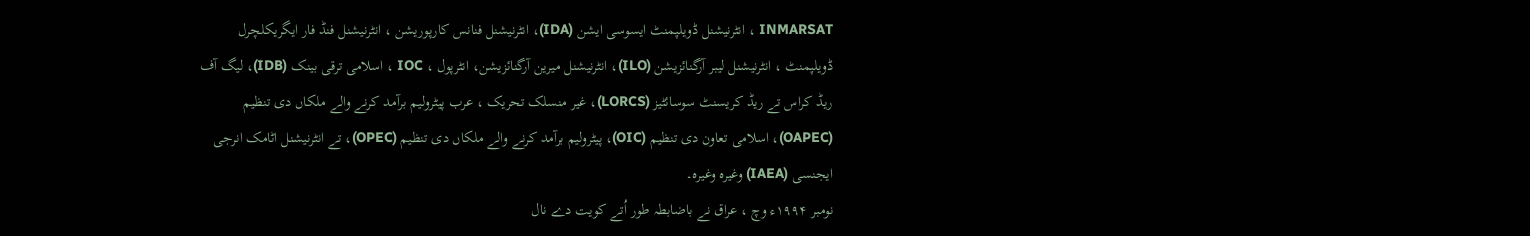INMARSAT ، انٹرنیشنل ڈویلپمنٹ ایسوسی ایشن (IDA)، انٹرنیشنل فنانس کارپوریشن ، انٹرنیشنل فنڈ فار ایگریکلچرل ڈویلپمنٹ ، انٹرنیشنل لیبر آرگنائزیشن (ILO)، انٹرنیشنل میرین آرگنائزیشن، انٹرپول ، IOC ، اسلامی ترقی بینک (IDB)، لیگ آف ریڈ کراس تے ریڈ کریسنٹ سوسائٹیز (LORCS)، غیر منسلک تحریک ، عرب پیٹرولیم برآمد کرنے والے ملکاں دی تنظیم (OAPEC)، اسلامی تعاون دی تنظیم (OIC)، پیٹرولیم برآمد کرنے والے ملکاں دی تنظیم (OPEC)، تے انٹرنیشنل اٹامک انرجی ایجنسی (IAEA) وغیرہ وغیرہ۔
نومبر ۱۹۹۴ء وچ ، عراق نے باضابطہ طور اُتے کویت دے نال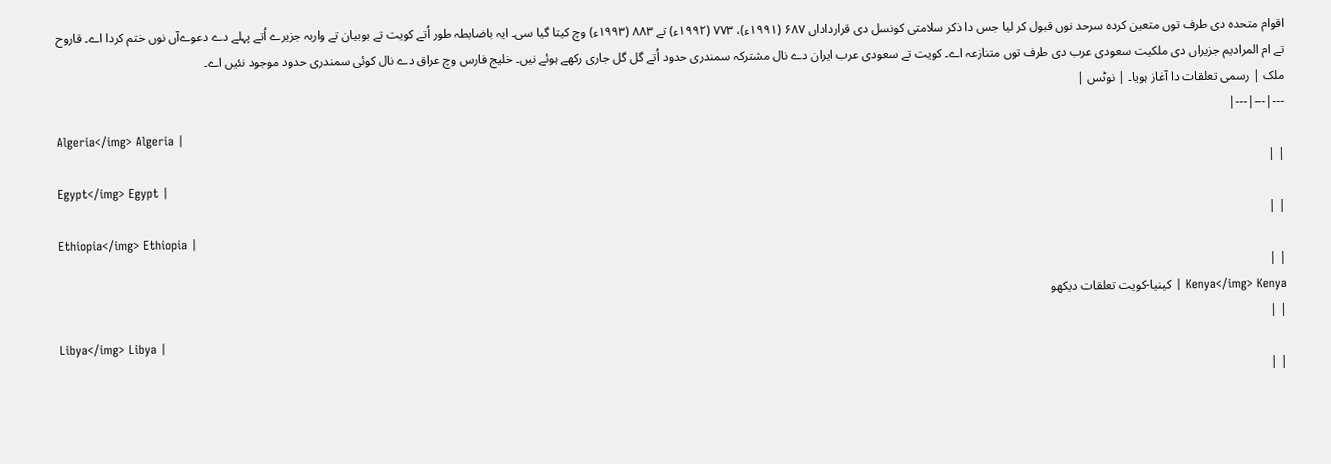اقوام متحدہ دی طرف توں متعین کردہ سرحد نوں قبول کر ليا جس دا ذکر سلامتی کونسل دی قرارداداں ۶۸۷ (۱۹۹۱ء)، ۷۷۳ (۱۹۹۲ء) تے ۸۸۳ (۱۹۹۳ء) وچ کيتا گیا سی۔ ایہ باضابطہ طور اُتے کویت تے بوبیان تے واربہ جزیرے اُتے پہلے دے دعوےآں نوں ختم کردا اے۔ قاروح تے ام المرادیم جزیراں دی ملکیت سعودی عرب دی طرف توں متنازعہ اے۔ کویت تے سعودی عرب ایران دے نال مشترکہ سمندری حدود اُتے گل گل جاری رکھے ہوئے نيں۔ خلیج فارس وچ عراق دے نال کوئی سمندری حدود موجود نئيں اے۔
ملک | رسمی تعلقات دا آغاز ہويا۔ | نوٹس |
---|---|---|
Algeria</img> Algeria |
| |
Egypt</img> Egypt |
| |
Ethiopia</img> Ethiopia |
| |
Kenya</img> Kenya | کینیا-کویت تعلقات دیکھو
| |
Libya</img> Libya |
| |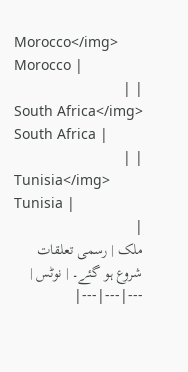Morocco</img> Morocco |
| |
South Africa</img> South Africa |
| |
Tunisia</img> Tunisia |
|
ملک | رسمی تعلقات شروع ہو گئے۔ | نوٹس |
---|---|---|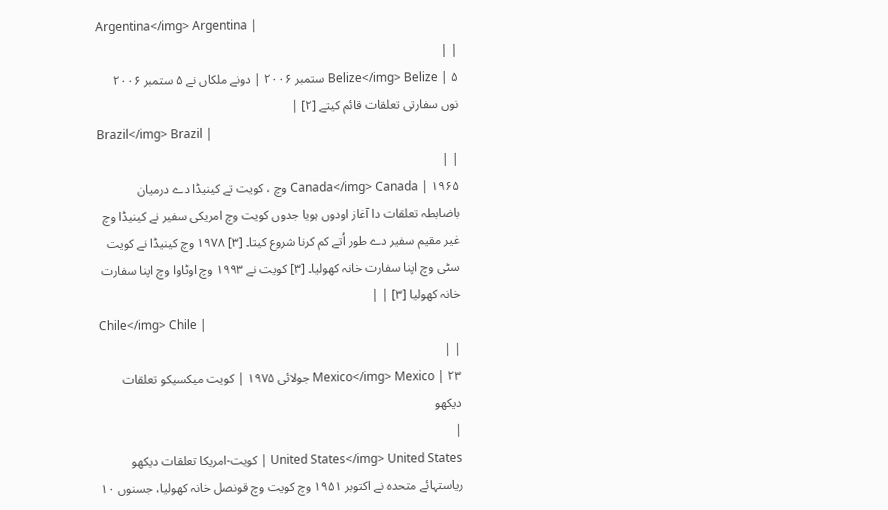Argentina</img> Argentina |
| |
Belize</img> Belize | ۵ ستمبر ۲۰۰۶ | دونے ملکاں نے ۵ ستمبر ۲۰۰۶ نوں سفارتی تعلقات قائم کيتے [۲] |
Brazil</img> Brazil |
| |
Canada</img> Canada | ۱۹۶۵ وچ ، کویت تے کینیڈا دے درمیان باضابطہ تعلقات دا آغاز اودوں ہويا جدوں کویت وچ امریکی سفیر نے کینیڈا وچ غیر مقیم سفیر دے طور اُتے کم کرنا شروع کيتا۔ [۳] ۱۹۷۸ وچ کینیڈا نے کویت سٹی وچ اپنا سفارت خانہ کھولیا۔ [۳] کویت نے ۱۹۹۳ وچ اوٹاوا وچ اپنا سفارت خانہ کھولیا [۳] | |
Chile</img> Chile |
| |
Mexico</img> Mexico | ۲۳ جولائی ۱۹۷۵ | کویت میکسیکو تعلقات دیکھو
|
United States</img> United States | کویت-امریکا تعلقات دیکھو ریاستہائے متحدہ نے اکتوبر ۱۹۵۱ وچ کویت وچ قونصل خانہ کھولیا، جسنوں ۱۰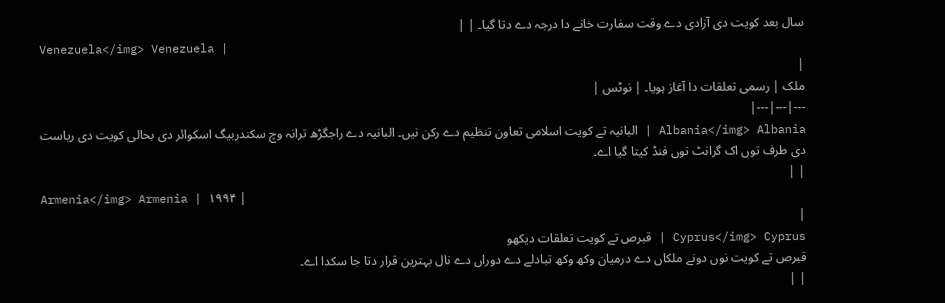سال بعد کویت دی آزادی دے وقت سفارت خانے دا درجہ دے دتا گیا۔ | |
Venezuela</img> Venezuela |
|
ملک | رسمی تعلقات دا آغاز ہويا۔ | نوٹس |
---|---|---|
Albania</img> Albania | البانیہ تے کویت اسلامی تعاون تنظیم دے رکن نيں۔ البانیہ دے راجگڑھ ترانہ وچ سکندربیگ اسکوائر دی بحالی کویت دی ریاست دی طرف توں اک گرانٹ توں فنڈ کيتا گیا اے۔
| |
Armenia</img> Armenia | ۱۹۹۴ |
|
Cyprus</img> Cyprus | قبرص تے کویت تعلقات دیکھو
قبرص تے کویت نوں دونے ملکاں دے درمیان وکھ وکھ تبادلے دے دوراں دے نال بہترین قرار دتا جا سکدا اے۔
| |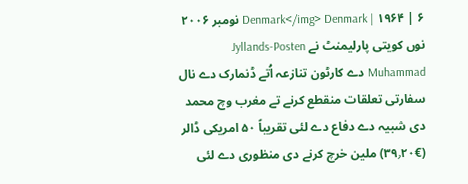Denmark</img> Denmark | ۱۹۶۴ | ۶ نومبر ۲۰۰۶ نوں کويتی پارلیمنٹ نے Jyllands-Posten Muhammad دے کارٹون تنازعہ اُتے ڈنمارک دے نال سفارتی تعلقات منقطع کرنے تے مغرب وچ محمد دی شبیہ دے دفاع دے لئی تقریباً ۵۰ امریکی ڈالر (€۳۹٫۲۰) ملین خرچ کرنے دی منظوری دے لئی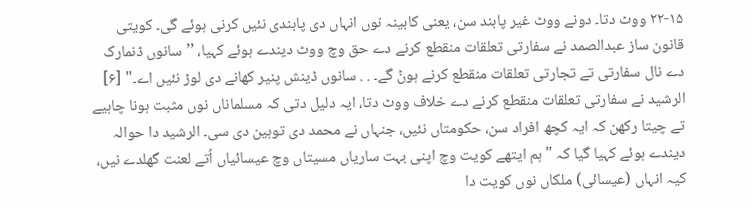۲۲-۱۵ ووٹ دتا۔ دونے ووٹ غیر پابند سن، یعنی کابینہ نوں انہاں دی پابندی نئيں کرنی ہوئے گی۔ کويتی قانون ساز عبدالصمد نے سفارتی تعلقات منقطع کرنے دے حق وچ ووٹ دیندے ہوئے کہیا، ’’سانوں ڈنمارک دے نال سفارتی تے تجارتی تعلقات منقطع کرنے ہوݨ گے۔ . . سانوں ڈینش پنیر کھانے دی لوڑ نئيں اے۔" [۶] الرشید نے سفارتی تعلقات منقطع کرنے دے خلاف ووٹ دتا، ایہ دلیل دتی کہ مسلماناں نوں مثبت ہونا چاہیے تے چيتا رکھن کہ ایہ کچھ افراد سن، حکومتاں نئيں، جنہاں نے محمد دی توہین دی سی۔ الرشید دا حوالہ دیندے ہوئے کہیا گیا کہ "ہم ایتھے کویت وچ اپنی بہت ساریاں مسیتاں وچ عیسائیاں اُتے لعنت گھلدے نيں، کیہ انہاں (عیسائی) ملکاں نوں کویت دا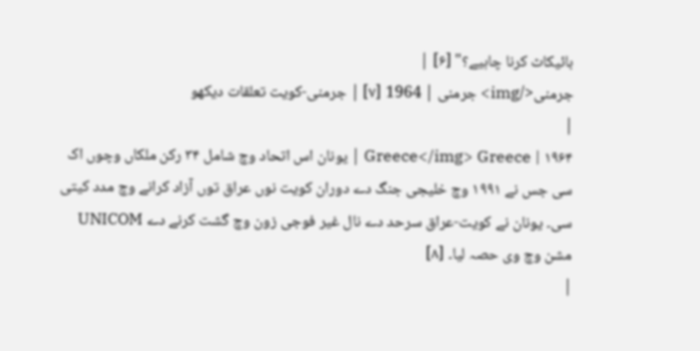بائیکاٹ کرنا چاہیے؟" [۶] |
جرمنی</img> جرمنی | 1964 [۷] | جرمنی-کویت تعلقات دیکھو
|
Greece</img> Greece | ۱۹۶۴ | یونان اس اتحاد وچ شامل ۳۴ رکن ملکاں وچوں اک سی جس نے ۱۹۹۱ وچ خلیجی جنگ دے دوران کویت نوں عراق توں آزاد کرانے وچ مدد کيتی سی۔ یونان نے کویت-عراق سرحد دے نال غیر فوجی زون وچ گشت کرنے دے UNICOM مشن وچ وی حصہ لیا۔ [۸]
|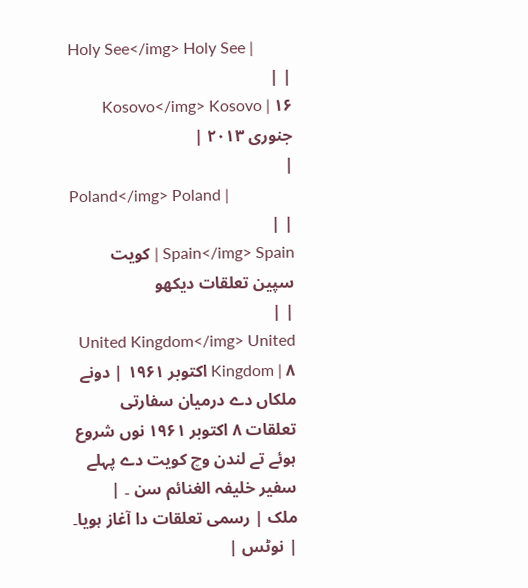Holy See</img> Holy See |
| |
Kosovo</img> Kosovo | ۱۶ جنوری ۲۰۱۳ |
|
Poland</img> Poland |
| |
Spain</img> Spain | کویت سپین تعلقات دیکھو
| |
United Kingdom</img> United Kingdom | ۸ اکتوبر ۱۹۶۱ | دونے ملکاں دے درمیان سفارتی تعلقات ۸ اکتوبر ۱۹۶۱ نوں شروع ہوئے تے لندن وچ کویت دے پہلے سفیر خلیفہ الغنائم سن ۔ |
ملک | رسمی تعلقات دا آغاز ہويا۔ | نوٹس |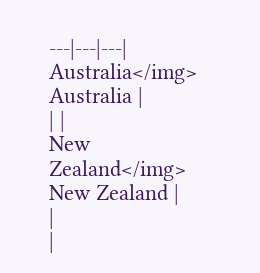---|---|---|
Australia</img> Australia |
| |
New Zealand</img> New Zealand |
|
|